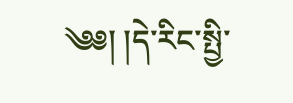༄༅། །དེ་རིང་སྤྱི་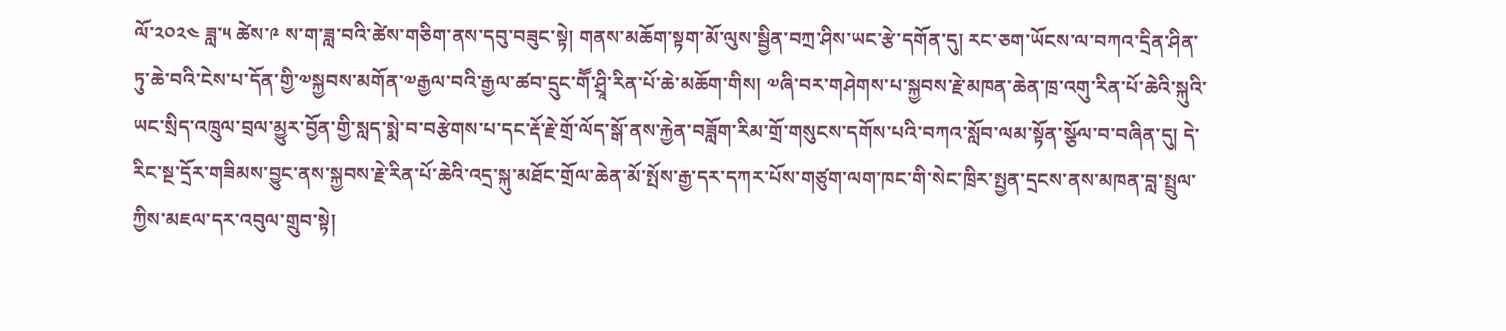ལོ་༢༠༢༤ ཟླ་༥ ཚེས་༩ ས་ག་ཟླ་བའི་ཚེས་གཅིག་ནས་དབུ་བཟུང་སྟེ། གནས་མཆོག་སྟག་མོ་ལུས་སྦྱིན་བཀྲ་ཤིས་ཡང་རྩེ་དགོན་དུ། རང་ཅག་ཡོངས་ལ་བཀའ་དྲིན་ཤིན་ཏུ་ཆེ་བའི་ངེས་པ་དོན་གྱི་༧སྐྱབས་མགོན་༧རྒྱལ་བའི་རྒྱལ་ཚབ་དྲུང་གཽ་ཤྲཱི་རིན་པོ་ཆེ་མཆོག་གིས། ༧ཞི་བར་གཤེགས་པ་སྐྱབས་རྗེ་མཁན་ཆེན་ཁྲ་འགུ་རིན་པོ་ཆེའི་སྐུའི་ཡང་སྲིད་འཁྲུལ་བྲལ་མྱུར་བྱོན་གྱི་སླད་སྨེ་བ་བརྩེགས་པ་དང་རྡོ་རྗེ་གྲོ་ལོད་སྒོ་ནས་རྐྱེན་བཟློག་རིམ་གྲོ་གསུངས་དགོས་པའི་བཀའ་སློབ་ལམ་སྟོན་སྩོལ་བ་བཞིན་དུ། དེ་རིང་སྔ་དྲོར་གཟིམས་བྱུང་ནས་སྐྱབས་རྗེ་རིན་པོ་ཆེའི་འདྲ་སྐུ་མཐོང་གྲོལ་ཆེན་མོ་སྤོས་རྒྱ་དར་དཀར་པོས་གཙུག་ལག་ཁང་གི་སེང་ཁྲིར་སྤྱན་དྲངས་ནས་མཁན་བླ་སྤྲུལ་ཀྱིས་མཇལ་དར་འབུལ་གྲུབ་སྟེ།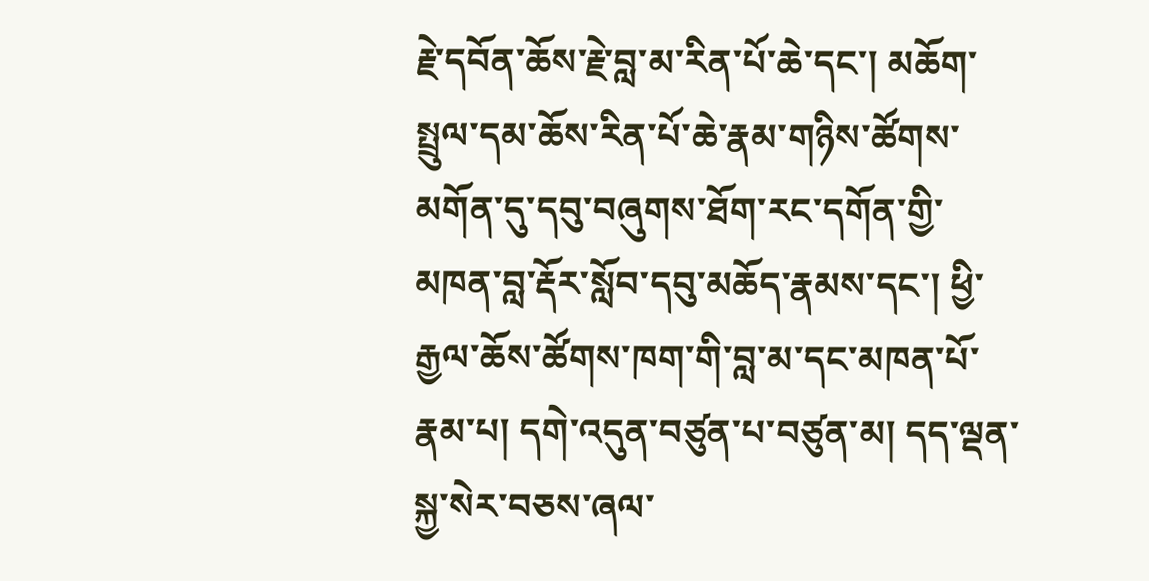རྗེ་དབོན་ཆོས་རྗེ་བླ་མ་རིན་པོ་ཆེ་དང་། མཆོག་སྤྲུལ་དམ་ཆོས་རིན་པོ་ཆེ་རྣམ་གཉིས་ཚོགས་མགོན་དུ་དབུ་བཞུགས་ཐོག་རང་དགོན་གྱི་མཁན་བླ་རྡོར་སློབ་དབུ་མཆོད་རྣམས་དང་། ཕྱི་རྒྱལ་ཆོས་ཚོགས་ཁག་གི་བླ་མ་དང་མཁན་པོ་རྣམ་པ། དགེ་འདུན་བཙུན་པ་བཙུན་མ། དད་ལྡན་སྐྱ་སེར་བཅས་ཞལ་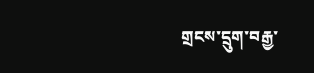གྲངས་དྲུག་བརྒྱ་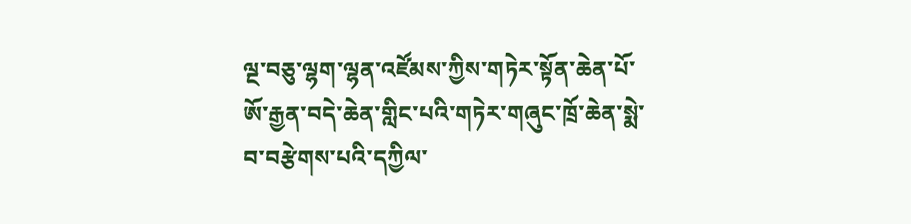ལྔ་བཅུ་ལྷག་ལྷན་འཛོམས་ཀྱིས་གཏེར་སྟོན་ཆེན་པོ་ཨོ་རྒྱན་བདེ་ཆེན་གླིང་པའི་གཏེར་གཞུང་ཁྲོ་ཆེན་སྨེ་བ་བརྩེགས་པའི་དཀྱིལ་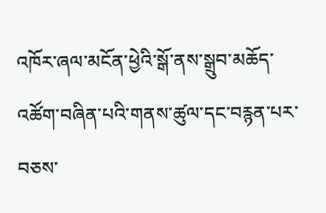འཁོར་ཞལ་མངོན་ཕྱེའི་སྒོ་ནས་སྒྲུབ་མཆོད་འཚོག་བཞིན་པའི་གནས་ཚུལ་དང་བརྙན་པར་བཅས་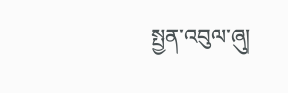སྤྱན་འབུལ་ཞུ།